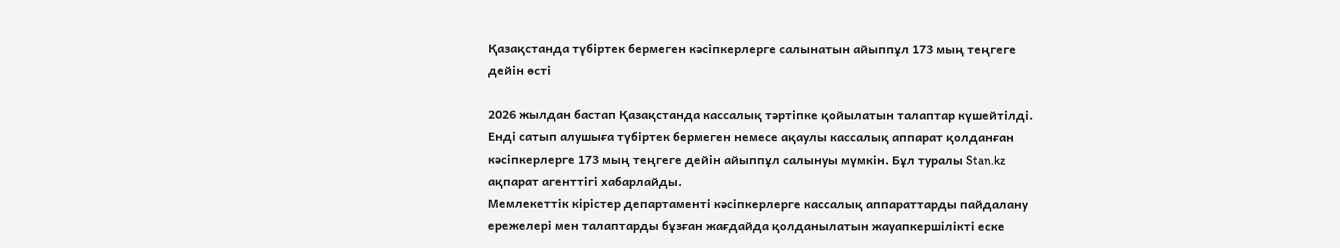Қазақстанда түбіртек бермеген кәсіпкерлерге салынатын айыппұл 173 мың теңгеге дейін өсті

2026 жылдан бастап Қазақстанда кассалық тәртіпке қойылатын талаптар күшейтілді. Енді сатып алушыға түбіртек бермеген немесе ақаулы кассалық аппарат қолданған кәсіпкерлерге 173 мың теңгеге дейін айыппұл салынуы мүмкін. Бұл туралы Stan.kz ақпарат агенттігі хабарлайды.
Мемлекеттік кірістер департаменті кәсіпкерлерге кассалық аппараттарды пайдалану ережелері мен талаптарды бұзған жағдайда қолданылатын жауапкершілікті еске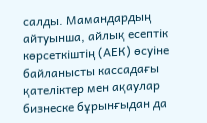салды. Мамандардың айтуынша, айлық есептік көрсеткіштің (АЕК) өсуіне байланысты кассадағы қателіктер мен ақаулар бизнеске бұрынғыдан да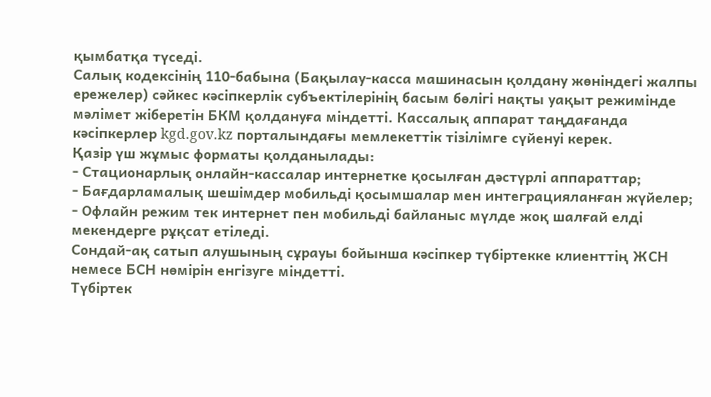қымбатқа түседі.
Салық кодексінің 110-бабына (Бақылау-касса машинасын қолдану жөніндегі жалпы ережелер) сәйкес кәсіпкерлік субъектілерінің басым бөлігі нақты уақыт режимінде мәлімет жіберетін БКМ қолдануға міндетті. Кассалық аппарат таңдағанда кәсіпкерлер kgd.gov.kz порталындағы мемлекеттік тізілімге сүйенуі керек.
Қазір үш жұмыс форматы қолданылады:
- Стационарлық онлайн-кассалар интернетке қосылған дәстүрлі аппараттар;
- Бағдарламалық шешімдер мобильді қосымшалар мен интеграцияланған жүйелер;
- Офлайн режим тек интернет пен мобильді байланыс мүлде жоқ шалғай елді мекендерге рұқсат етіледі.
Сондай-ақ сатып алушының сұрауы бойынша кәсіпкер түбіртекке клиенттің ЖСН немесе БСН нөмірін енгізуге міндетті.
Түбіртек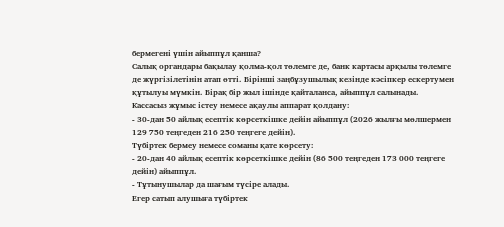бермегені үшін айыппұл қанша?
Салық органдары бақылау қолма-қол төлемге де, банк картасы арқылы төлемге де жүргізілетінін атап өтті. Бірінші заңбұзушылық кезінде кәсіпкер ескертумен құтылуы мүмкін. Бірақ бір жыл ішінде қайталанса, айыппұл салынады.
Кассасыз жұмыс істеу немесе ақаулы аппарат қолдану:
- 30-дан 50 айлық есептік көрсеткішке дейін айыппұл (2026 жылғы мөлшермен 129 750 теңгеден 216 250 теңгеге дейін).
Түбіртек бермеу немесе соманы қате көрсету:
- 20-дан 40 айлық есептік көрсеткішке дейін (86 500 теңгеден 173 000 теңгеге дейін) айыппұл.
- Тұтынушылар да шағым түсіре алады.
Егер сатып алушыға түбіртек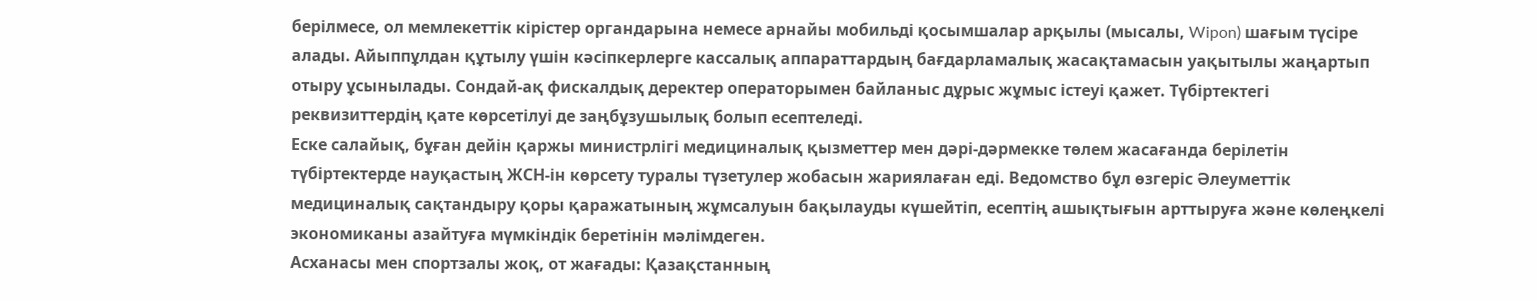берілмесе, ол мемлекеттік кірістер органдарына немесе арнайы мобильді қосымшалар арқылы (мысалы, Wipon) шағым түсіре алады. Айыппұлдан құтылу үшін кәсіпкерлерге кассалық аппараттардың бағдарламалық жасақтамасын уақытылы жаңартып отыру ұсынылады. Сондай-ақ фискалдық деректер операторымен байланыс дұрыс жұмыс істеуі қажет. Түбіртектегі реквизиттердің қате көрсетілуі де заңбұзушылық болып есептеледі.
Еске салайық, бұған дейін қаржы министрлігі медициналық қызметтер мен дәрі-дәрмекке төлем жасағанда берілетін түбіртектерде науқастың ЖСН-ін көрсету туралы түзетулер жобасын жариялаған еді. Ведомство бұл өзгеріс Әлеуметтік медициналық сақтандыру қоры қаражатының жұмсалуын бақылауды күшейтіп, есептің ашықтығын арттыруға және көлеңкелі экономиканы азайтуға мүмкіндік беретінін мәлімдеген.
Асханасы мен спортзалы жоқ, от жағады: Қазақстанның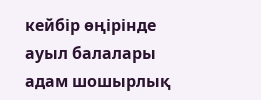кейбір өңірінде ауыл балалары адам шошырлық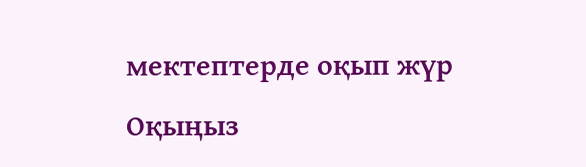мектептерде оқып жүр
Оқыңыз